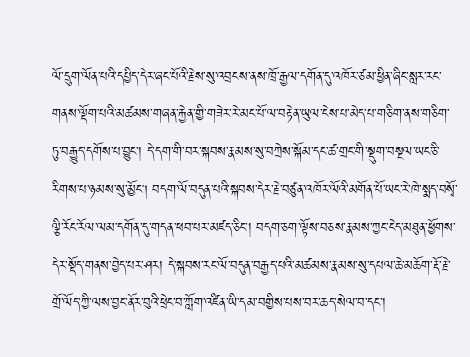ལོ་དྲུག་ལོན་པའི་དཔྱིད་དེར་ཞང་པོའི་རྗེས་སུ་འབྲངས་ནས་ཁྲོ་རྒྱལ་དགོན་དུ་འཁོར་ཙམ་ཕྱིན་ཞིང་སླར་རང་གནས་ལྡོག་པའི་མཚམས་གཞན་རྐྱེན་གྱི་གཟེར་རེ་མང་པོ་ལ་བརྟེན་ཡུལ་ངེས་པ་མེད་པ་གཅིག་ནས་གཅིག་ཏུ་བརྒྱུད་དགོས་པ་བྱུང་། དེ་དག་གི་བར་སྐབས་རྣམས་སུ་བཀྲེས་སྐོམ་དང་ཚ་གྲང་གི་སྡུག་བསྔལ་ཡང་ཅི་རིགས་པ་ཉམས་སུ་མྱོང། བདག་ལོ་བདུན་པའི་སྐབས་དེར་རྗེ་བཙུན་འཁོར་ལོའི་མགོན་པོ་ཡང་རེ་ཁེ་སྨད་བསྭོ་ལྕི་རོང་རོལ་ལམ་དགོན་དུ་གདན་ཕབ་པར་མཛད་ཅིང་། བདག་ཅག་ལྟོས་བཅས་རྣམས་ཀྱང་ངེད་མཐུན་ཕྱོགས་དེར་སྡོད་གནས་བྱེད་པར་ཤར། དེ་སྐབས་རང་ལོ་བདུན་བརྒྱད་པའི་མཚམས་རྣམས་སུ་དཔལ་ཆེ་མཆོག་རྡོ་རྗེ་གྲོ་ལོད་ཀྱི་ལས་བྱང་ནོར་བུའི་ཕྲེང་བ་ཀློག་འཛིན་ཡི་དམ་བགྱིས་པས་བར་ཆད་སེལ་བ་དང་།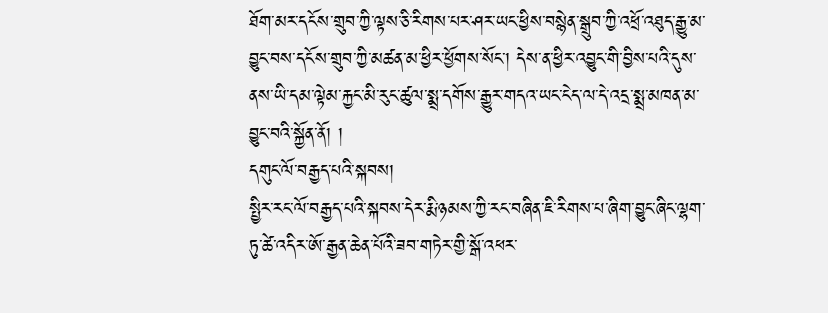ཐོག་མར་དངོས་གྲུབ་ཀྱི་ལྟས་ཅི་རིགས་པར་ཤར་ཡང་ཕྱིས་བསྙེན་སྒྲུབ་ཀྱི་འཕྲོ་འཐུད་རྒྱུ་མ་བྱུང་བས་དངོས་གྲུབ་ཀྱི་མཚན་མ་ཕྱིར་ཕྱོགས་སོང་། དེས་ན་ཕྱིར་འབྱུང་གི་བྱིས་པའི་དུས་ནས་ཡི་དམ་ལྟེམ་རྐྱང་མི་རུང་ཚུལ་སྨྲ་དགོས་རྒྱུར་གདའ་ཡང་ངེད་ལ་དེ་འདྲ་སྨྲ་མཁན་མ་བྱུང་བའི་སྐྱོན་ནོ། །
དགུང་ལོ་བརྒྱད་པའི་སྐབས།
སྤྱིར་རང་ལོ་བརྒྱད་པའི་སྐབས་དེར་རྨི་ཉམས་ཀྱི་རང་བཞིན་ཇི་རིགས་པ་ཞིག་བྱུང་ཞིང་ལྷག་ཏུ་ཚེ་འདིར་ཨོ་རྒྱན་ཆེན་པོའི་ཟབ་གཏེར་གྱི་སྒོ་འཕར་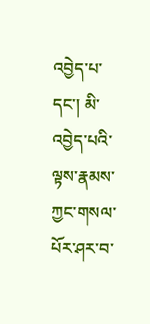འབྱེད་པ་དང་། མི་འབྱེད་པའི་ལྟས་རྣམས་ཀྱང་གསལ་པོར་ཤར་བ་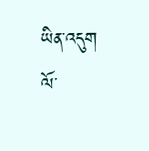ཡིན་འདུག ལོ་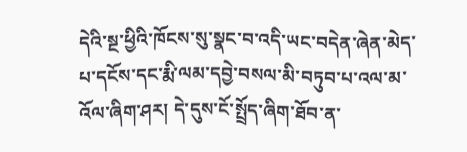དེའི་སྔ་ཕྱིའི་ཁོངས་སུ་སྣང་བ་འདི་ཡང་བདེན་ཞེན་མེད་པ་དངོས་དང་རྨི་ལམ་དབྱེ་བསལ་མི་བཏུབ་པ་འལ་མ་འོལ་ཞིག་ཤར། དེ་དུས་ངོ་སྤྲོད་ཞིག་ཐོབ་ན་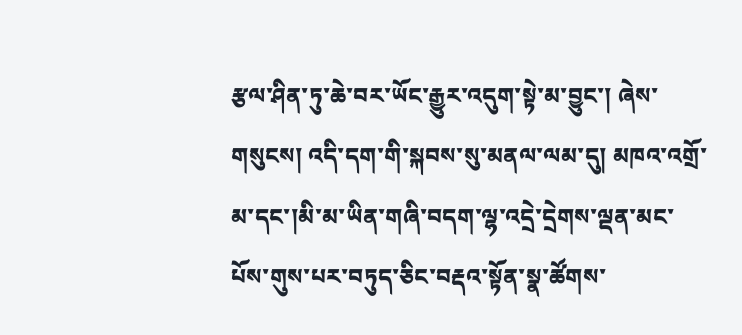རྩལ་ཤིན་ཏུ་ཆེ་བར་ཡོང་རྒྱུར་འདུག་སྟེ་མ་བྱུང་། ཞེས་གསུངས། འདི་དག་གི་སྐབས་སུ་མནལ་ལམ་དུ། མཁའ་འགྲོ་མ་དང་།མི་མ་ཡིན་གཞི་བདག་ལྷ་འདྲེ་དྲེགས་ལྡན་མང་པོས་གུས་པར་བཏུད་ཅིང་བརྡའ་སྟོན་སྣ་ཚོགས་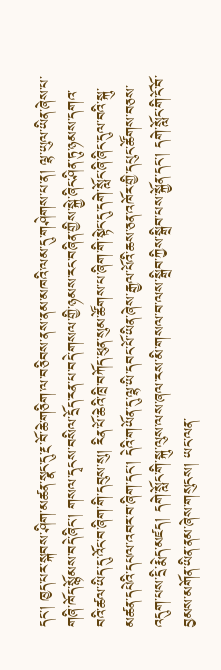དང་། ཁྱད་པར་སྐབས་ཤིག་མཚན་སྣང་དུ་རྔ་བོ་ཆེ་གཅིག་ལ་བཅིབས་ནས་ནམ་མཁའི་ལམ་དུ་གཤེགས་པ་ན། ལྷ་ཡུལ་ཡིན་ཞེས་པ་གཞི་ཁོད་སྙོམས་བདེ་ཞིང་། གསལ་དྭངས་བསིལ་དྲོད་རན་པ་བདེ་གསལ་གྱི་ཉམས་རང་བཞིན་གྱིས་སྐྱེ་ཞིང་ཤིན་ཏུ་ཉམས་དགའ་བའི་ཚལ་ཡིད་དུ་འོང་བ་ཞིག་གི་དབུས་སུ། རིན་པོ་ཆེའི་ཁྲི་བཀོད་ཕུན་སུམ་ཚོགས་པ་ཞིག་གི་སྟེང་དུ་དགེ་སློང་ཞི་ཞིང་དུལ་བའི་སྐུ་མཚན་དཔེའི་དཔལ་འབར་བ་ཞིག་དང་། དེའི་གཡོན་དུ་ལྷ་ཡི་དབང་པོ་ཡིན་ཞེས་རྒྱལ་པོའི་ཆས་ཅན་འཁོར་གྱི་དཔུང་ཚོགས་བཅས་འདུག་པས་དྲི་རྨེད་མཛད། དགེ་སློང་གི་སྐུ་ལུས་ལས་ཞལ་རས་མི་གསལ་བ་ལས་སྒྲིབ་ཀྱིས་སྒྲིབ་པས་སྐྱོན་དང་། དགེ་སློང་གི་ངོ་བོ་བྱམས་མགོན་ཡིན་ནམ་ཞེས་གསུངས། ཡང་ལན་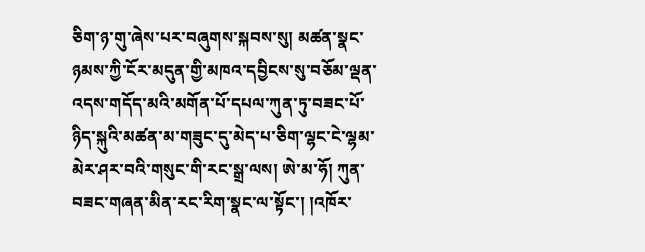ཅིག་ཉ་གུ་ཞེས་པར་བཞུགས་སྐབས་སུ། མཚན་སྣང་ཉམས་ཀྱི་ངོར་མདུན་གྱི་མཁའ་དབྱིངས་སུ་བཅོམ་ལྡན་འདས་གདོད་མའི་མགོན་པོ་དཔལ་ཀུན་ཏུ་བཟང་པོ་ཉིད་སྐུའི་མཚན་མ་གཟུང་དུ་མེད་པ་ཅིག་ལྷང་ངེ་ལྷམ་མེར་ཤར་བའི་གསུང་གི་རང་སྒྲ་ལས། ཨེ་མ་ཧོ། ཀུན་བཟང་གཞན་མིན་རང་རིག་སྣང་ལ་སྟོང་། །འཁོར་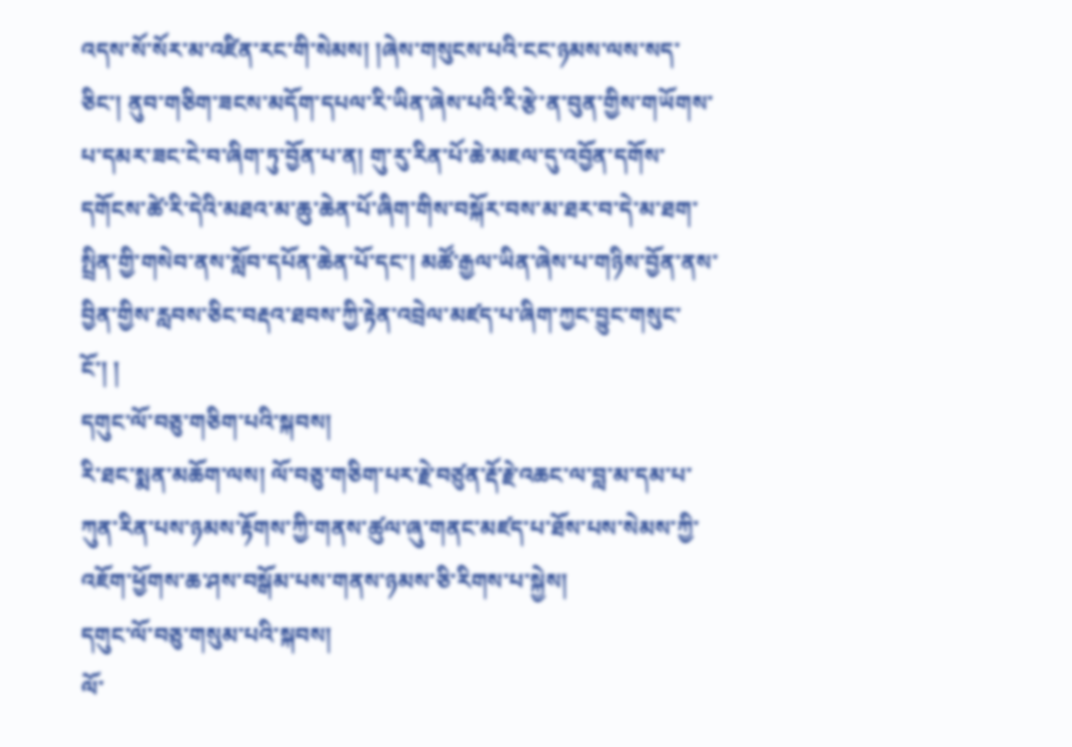འདས་སོ་སོར་མ་འཛིན་རང་གི་སེམས། །ཞེས་གསུངས་པའི་ངང་ཉམས་ལས་སད་ཅིང་། ནུབ་གཅིག་ཟངས་མདོག་དཔལ་རི་ཡིན་ཞེས་པའི་རི་རྩེ་ན་བུན་གྱིས་གཡོགས་པ་དམར་ཟང་ངེ་བ་ཞིག་ཏུ་བྱོན་པ་ན། གུ་རུ་རིན་པོ་ཆེ་མཇལ་དུ་འབྱོན་དགོས་དགོངས་ཚེ་རི་དེའི་མཐའ་མ་ཆུ་ཆེན་པོ་ཞིག་གིས་བསྐོར་བས་མ་ཐར་བ་དེ་མ་ཐག་སྤྲིན་གྱི་གསེབ་ནས་སློབ་དཔོན་ཆེན་པོ་དང་། མཚོ་རྒྱལ་ཡིན་ཞེས་པ་གཉིས་བྱོན་ནས་བྱིན་གྱིས་རླབས་ཅིང་བརྡའ་ཐབས་ཀྱི་རྟེན་འབྲེལ་མཛད་པ་ཞིག་ཀྱང་བྱུང་གསུང་ངོ་། །
དགུང་ལོ་བཅུ་གཅིག་པའི་སྐབས།
རི་ཐང་སྨན་མཆོག་ལས། ལོ་བཅུ་གཅིག་པར་རྗེ་བཙུན་རྡོ་རྗེ་འཆང་ལ་བླ་མ་དམ་པ་ཀུན་རིན་པས་ཉམས་རྟོགས་ཀྱི་གནས་ཚུལ་ཞུ་གནང་མཛད་པ་ཐོས་པས་སེམས་ཀྱི་འཇོག་ཕྱོགས་ཆ་ཤས་བསྒོམ་པས་གནས་ཉམས་ཅི་རིགས་པ་སྐྱེས།
དགུང་ལོ་བཅུ་གསུམ་པའི་སྐབས།
ལོ་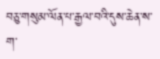བཅུ་གསུམ་ལོན་པ་རྒྱལ་བའི་དུས་ཆེན་ས་ག་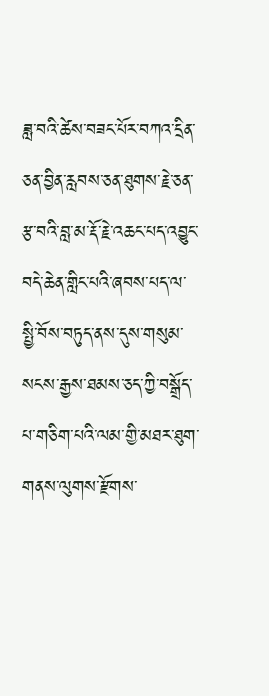ཟླ་བའི་ཚེས་བཟང་པོར་བཀའ་དྲིན་ཅན་བྱིན་རླབས་ཅན་ཐུགས་རྗེ་ཅན་རྩ་བའི་བླ་མ་རྡོ་རྗེ་འཆང་པད་འབྱུང་བདེ་ཆེན་གླིང་པའི་ཞབས་པད་ལ་སྤྱི་བོས་བཏུད་ནས་དུས་གསུམ་སངས་རྒྱས་ཐམས་ཅད་ཀྱི་བསྒྲོད་པ་གཅིག་པའི་ལམ་གྱི་མཐར་ཐུག་གནས་ལུགས་རྫོགས་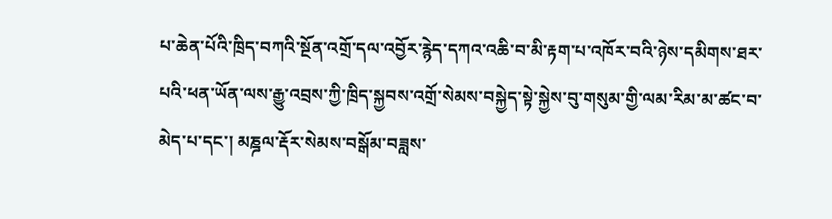པ་ཆེན་པོའི་ཁྲིད་བཀའི་སྔོན་འགྲོ་དལ་འབྱོར་རྙེད་དཀའ་འཆི་བ་མི་རྟག་པ་འཁོར་བའི་ཉེས་དམིགས་ཐར་པའི་ཕན་ཡོན་ལས་རྒྱུ་འབྲས་ཀྱི་ཁྲིད་སྐྱབས་འགྲོ་སེམས་བསྐྱེད་སྟེ་སྐྱེས་བུ་གསུམ་གྱི་ལམ་རིམ་མ་ཚང་བ་མེད་པ་དང་། མཎྜལ་རྡོར་སེམས་བསྒོམ་བཟླས་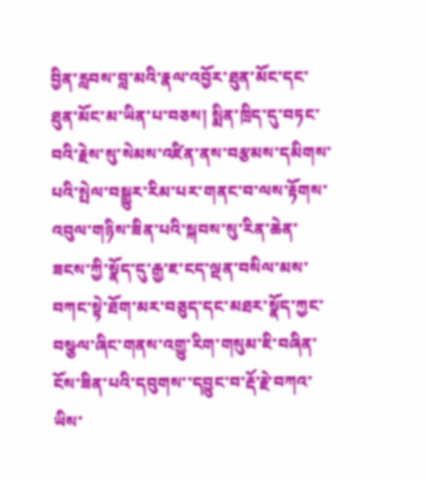བྱིན་རླབས་བླ་མའི་རྣལ་འབྱོར་ཐུན་མོང་དང་ཐུན་མོང་མ་ཡིན་པ་བཅས། སྨིན་ཁྲིད་དུ་བཏང་བའི་རྗེས་སུ་སེམས་འཛིན་ནས་བརྩམས་དམིགས་པའི་སྤེལ་བསྒྱུར་རིམ་པར་གནང་བ་ལས་རྟོགས་འབུལ་གཉིས་ཟིན་པའི་སྐབས་སུ་རིན་ཆེན་ཟངས་ཀྱི་སྣོད་དུ་རྒྱ་ཇ་ངད་ལྡན་བསིལ་མས་བཀང་སྟེ་ཐོག་མར་བཅུད་དང་མཐར་སྣོད་ཀྱང་བསྩལ་ཞིང་གནས་འགྱུ་རིག་གསུམ་ཇི་བཞིན་ངོས་ཟིན་པའི་དབུགས་་དབྱུང་བ་རྡོ་རྗེ་བཀའ་ཡིས་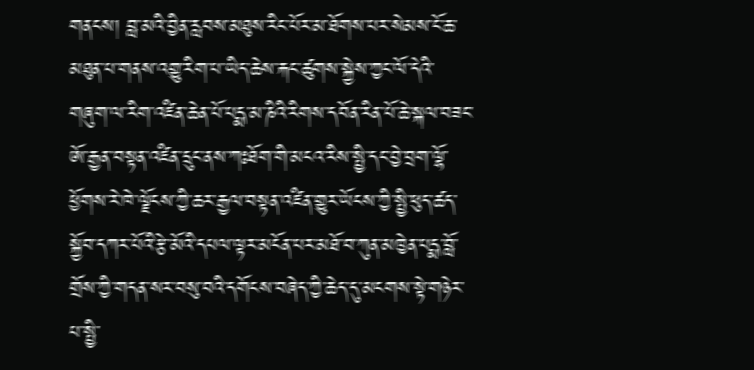གནངས། བླ་མའི་བྱིན་རླབས་མཐུས་རིང་པོར་མ་ཐོགས་པར་སེམས་ངོ་ཆ་མཐུན་པ་གནས་འགྱུ་རིག་པ་ཡིད་ཆེས་རྐང་ཚུགས་སྐྱེས་ཀྱང་ལོ་དེའི་གཞུག་ལ་རིག་འཛིན་ཆེན་པོ་པདྨ་མ་ཎིའི་རིགས་དབོན་རིན་པོ་ཆེ་སྐལ་བཟང་ཨོ་རྒྱན་བསྟན་འཛིན་དྲུང་ནས་ཀཿཐོག་གི་མངའ་རིས་སྤྱི་དང་བྱེ་བྲག་ལྷོ་ཕྱོགས་རེ་ཁེ་ལྗོངས་ཀྱི་ཆར་རྒྱལ་བསྟན་འཛིན་གྱུར་ཡོངས་ཀྱི་སྤྱི་ཕུད་ཚད་སྐྱོབ་དཀར་པོའི་རྩེ་མོའི་དཔལ་ལྟར་མངོན་པར་མཐོ་བ་ཀུན་མཁྱེན་པདྨ་བློ་གྲོས་ཀྱི་གདན་སར་བསུ་བའི་དགོངས་བཞེད་ཀྱི་ཆེད་དུ་མངགས་སྟེ་གཉེར་པ་སྤྱི་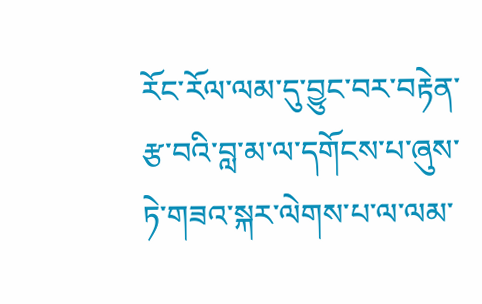རོང་རོལ་ལམ་དུ་བྱུང་བར་བརྟེན་རྩ་བའི་བླ་མ་ལ་དགོངས་པ་ཞུས་ཏེ་གཟའ་སྐར་ལེགས་པ་ལ་ལམ་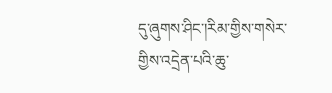དུ་ཞུགས་ཤིང་།རིམ་གྱིས་གསེར་གྱིས་འདྲེན་པའི་ཆུ་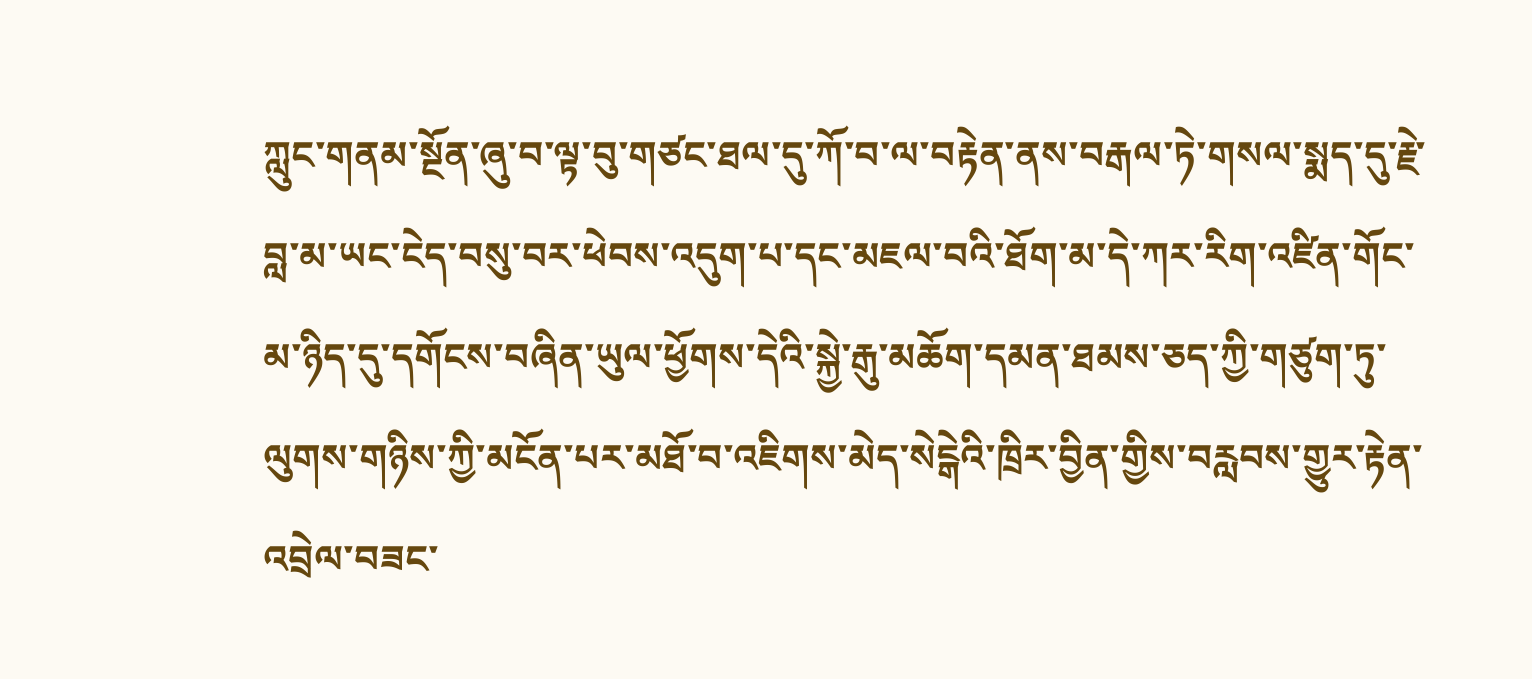ཀླུང་གནམ་སྔོན་ཞུ་བ་ལྟ་བུ་གཙང་ཐལ་དུ་ཀོ་བ་ལ་བརྟེན་ནས་བརྒལ་ཏེ་གསལ་སྨད་དུ་རྗེ་བླ་མ་ཡང་ངེད་བསུ་བར་ཕེབས་འདུག་པ་དང་མཇལ་བའི་ཐོག་མ་དེ་ཀར་རིག་འཛིན་གོང་མ་ཉིད་དུ་དགོངས་བཞིན་ཡུལ་ཕྱོགས་དེའི་སྐྱེ་རྒུ་མཆོག་དམན་ཐམས་ཅད་ཀྱི་གཙུག་ཏུ་ལུགས་གཉིས་ཀྱི་མངོན་པར་མཐོ་བ་འཇིགས་མེད་སེངྒེའི་ཁྲིར་བྱིན་གྱིས་བརླབས་གྱུར་རྟེན་འབྲེལ་བཟང་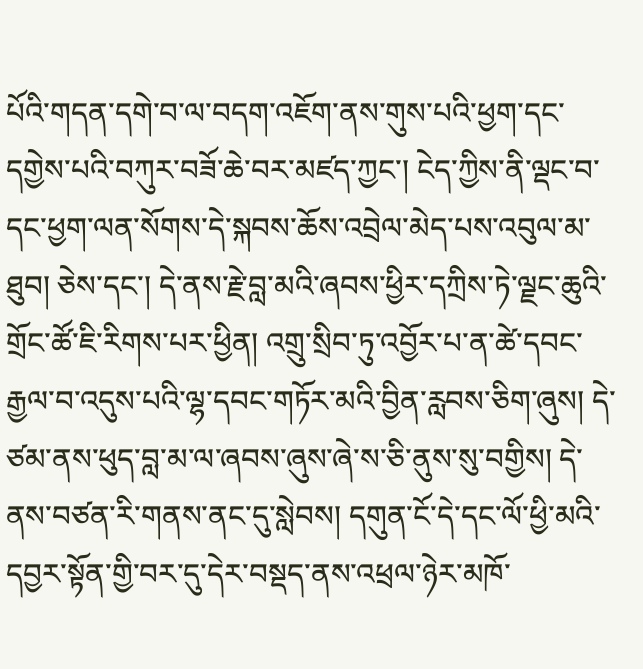པོའི་གདན་དགེ་བ་ལ་བདག་འཇོག་ནས་གུས་པའི་ཕྱག་དང་དགྱེས་པའི་བཀུར་བཟོ་ཆེ་བར་མཛད་ཀྱང་། ངེད་ཀྱིས་ནི་ལྡང་བ་དང་ཕྱག་ལན་སོགས་དེ་སྐབས་ཆོས་འབྲེལ་མེད་པས་འབུལ་མ་ཐུབ། ཅེས་དང་། དེ་ནས་རྗེ་བླ་མའི་ཞབས་ཕྱིར་དཀྲིས་ཏེ་ལྗང་ཆུའི་གྲོང་ཚོ་ཇི་རིགས་པར་ཕྱིན། འགྲུ་སྲིབ་ཏུ་འབྱོར་པ་ན་ཚེ་དབང་རྒྱལ་བ་འདུས་པའི་ལྷ་དབང་གཏོར་མའི་བྱིན་རླབས་ཅིག་ཞུས། དེ་ཙམ་ནས་ཕུད་བླ་མ་ལ་ཞབས་ཞུས་ཞེ་ས་ཅི་ནུས་སུ་བགྱིས། དེ་ནས་བཙན་རི་གནས་ནང་དུ་སླེབས། དགུན་ངོ་དེ་དང་ལོ་ཕྱི་མའི་དབྱར་སྟོན་གྱི་བར་དུ་དེར་བསྡད་ནས་འཕྲལ་ཉེར་མཁོ་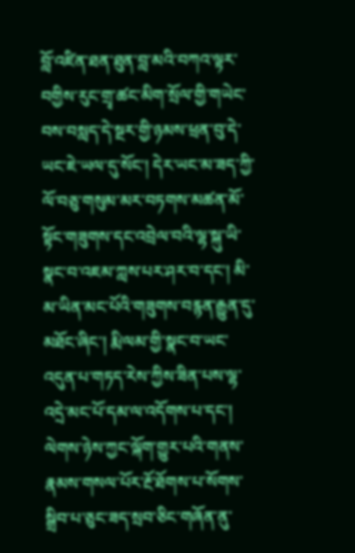བློ་འཛིན་ཐན་ཐུན་བླ་མའི་བཀའ་ལྟར་བགྱིས་རུང་གྲྭ་ཚང་མིག་སྲོལ་གྱི་གཡེང་བས་བསླད་དེ་སྔར་གྱི་ཉམས་ཕྲན་བུ་དེ་ཡང་ཇེ་ཡལ་དུ་སོང་། དེར་ཡང་མ་ཟད་ཀྱི་ལོ་བཅུ་གསུམ་མར་བཏགས་མཚན་མོ་སྟོང་གཟུགས་དང་འབྲེལ་བའི་ལྷ་སྐུ་ཡི་སྣང་བ་འཇམ་ཀླས་པར་ཤར་བ་དང་། མི་མ་ཡིན་མང་པོའི་གཟུགས་བརྙན་རྒྱུན་དུ་མཐོང་ཞིང་། རྨི་ལམ་གྱི་སྣང་བ་ཡང་འདུན་པ་གཏད་རེས་ཀྱིས་ཟིན་པས་ལྷ་འདྲེ་མང་པོ་དམ་ལ་འདོགས་པ་དང་། ལེགས་ཉེས་ཀྱང་ལྐོག་གྱུར་པའི་གནས་རྣམས་གསལ་པོར་རྔོ་ཐོགས་པ་སོགས་སྒྲིབ་པ་ཅུང་ཟད་སྲབ་ཅིང་གཞོན་ནུ་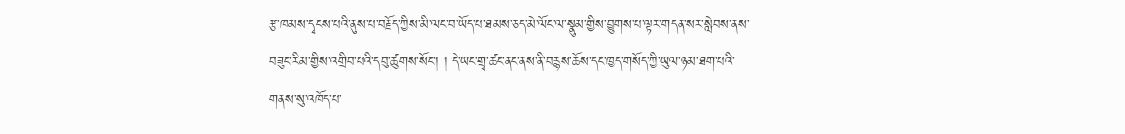རྩ་ཁམས་དྭངས་པའི་ནུས་པ་བརྗོད་ཀྱིས་མི་ལང་བ་ཡོད་པ་ཐམས་ཅད་མེ་ལོང་ལ་སྣུམ་གྱིས་བྱུགས་པ་ལྟར་གདན་སར་སླེབས་ནས་བཟུང་རིམ་གྱིས་འགྲིབ་པའི་དབུ་ཚུགས་སོང་། ། དེ་ཡང་གྲྭ་ཚང་ནང་ནས་ནི་བརྙས་ཆོས་དང་ཁྱད་གསོད་ཀྱི་ཡུལ་ཉམ་ཐག་པའི་གནས་སུ་འཁོད་པ་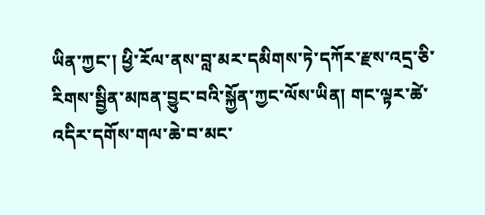ཡིན་ཀྱང་། ཕྱི་རོལ་ནས་བླ་མར་དམིགས་ཏེ་དཀོར་རྫས་འདྲ་ཅི་རིགས་སྦྱིན་མཁན་བྱུང་བའི་སྐྱོན་ཀྱང་ལོས་ཡིན། གང་ལྟར་ཚེ་འདིར་དགོས་གལ་ཆེ་བ་མང་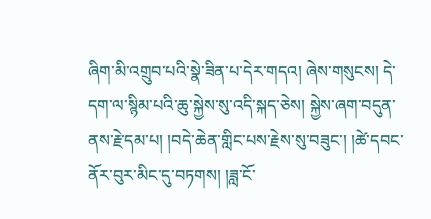ཞིག་མི་འགྲུབ་པའི་སྣེ་ཟིན་པ་དེར་གདའ། ཞེས་གསུངས། དེ་དག་ལ་སྙིམ་པའི་ཆུ་སྐྱེས་སུ་འདི་སྐད་ཅེས། སྐྱེས་ཞག་བདུན་ནས་རྗེ་དམ་པ། །བདེ་ཆེན་གླིང་པས་རྗེས་སུ་བཟུང་། །ཚེ་དབང་ནོར་བུར་མིང་དུ་བཏགས། །ཟླ་ངོ་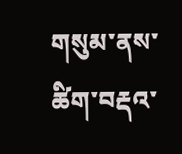གསུམ་ནས་ཚིག་བརྡའ་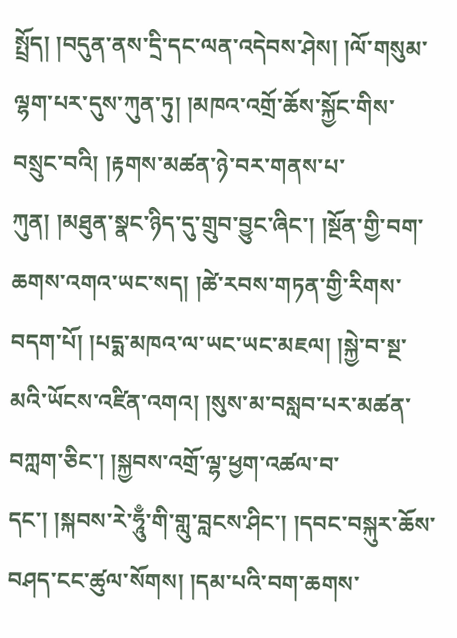སྤྲོད། །བདུན་ནས་དྲི་དང་ལན་འདེབས་ཤེས། །ལོ་གསུམ་ལྷག་པར་དུས་ཀུན་ཏུ། །མཁའ་འགྲོ་ཆོས་སྐྱོང་གིས་བསྲུང་བའི། །རྟགས་མཚན་ཉེ་བར་གནས་པ་ཀུན། །མཐུན་སྣང་ཉིད་དུ་གྲུབ་བྱུང་ཞིང་། །སྔོན་གྱི་བག་ཆགས་འགའ་ཡང་སད། །ཚེ་རབས་གཏན་གྱི་རིགས་བདག་པོ། །པདྨ་མཁའ་ལ་ཡང་ཡང་མཇལ། །སྐྱེ་བ་སྔ་མའི་ཡོངས་འཛིན་འགའ། །སུས་མ་བསླབ་པར་མཚན་བཀླག་ཅིང་། །སྐྱབས་འགྲོ་ལྷ་ཕྱག་འཚལ་བ་དང་། །སྐབས་རེ་ཧཱུྃ་གི་གླུ་བླངས་ཤིང་། །དབང་བསྐུར་ཆོས་བཤད་ངང་ཚུལ་སོགས། །དམ་པའི་བག་ཆགས་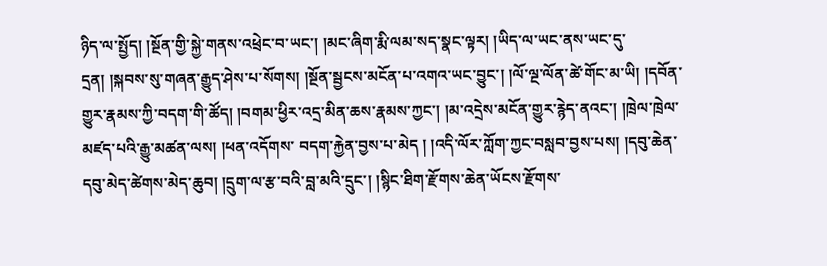ཉིད་ལ་སྤྱོད། །སྔོན་གྱི་སྐྱེ་གནས་འཕྲེང་བ་ཡང་། །མང་ཞིག་རྨི་ལམ་སད་སྣང་ལྟར། །ཡིད་ལ་ཡང་ནས་ཡང་དུ་དྲན། །སྐབས་སུ་གཞན་རྒྱུད་ཤེས་པ་སོགས། །སྔོན་སྦྱངས་མངོན་པ་འགའ་ཡང་བྱུང་། །ལོ་ལྔ་ལོན་ཚེ་གོང་མ་ཡི། །དབོན་གྱུར་རྣམས་ཀྱི་བདག་གི་ཚོད། །བགམ་ཕྱིར་འདྲ་མིན་ཆས་རྣམས་ཀྱང་། །མ་འདྲེས་མངོན་གྱུར་རྙེད་ནའང་། །ཁྲེལ་ཁྲེལ་མཛད་པའི་རྒྱུ་མཚན་ལས། །ཕན་འདོགས་ བདག་རྐྱེན་བྱས་པ་མེད ། །འདི་ལོར་ཀློག་ཀྱང་བསླབ་བྱས་པས། །དབུ་ཆེན་དབུ་མེད་ཚེགས་མེད་ཆུབ། །དྲུག་ལ་རྩ་བའི་བླ་མའི་དྲུང་། །སྙིང་ཐིག་རྫོགས་ཆེན་ཡོངས་རྫོགས་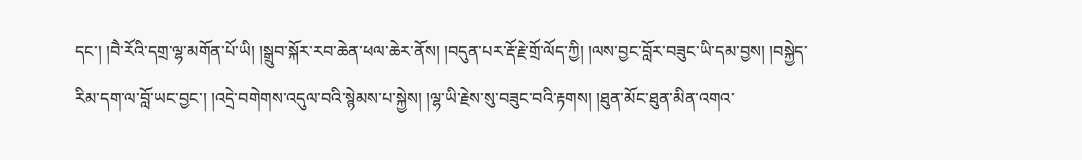དང་། །བཻ་རོའི་དགྲ་ལྷ་མགོན་པོ་ཡི། །སྒྲུབ་སྐོར་རབ་ཆེན་ཕལ་ཆེར་ནོས། །བདུན་པར་རྡོ་རྗེ་གྲོ་ལོད་ཀྱི། །ལས་བྱང་བློར་བཟུང་ཡི་དམ་བྱས། །བསྐྱེད་རིམ་དག་ལ་བློ་ཡང་བྱང་། །འདྲེ་བགེགས་འདུལ་བའི་སྙེམས་པ་སྐྱེས། །ལྷ་ཡི་རྗེས་སུ་བཟུང་བའི་རྟགས། །ཐུན་མོང་ཐུན་མིན་འགའ་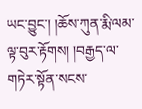ཡང་བྱུང་། །ཆོས་ཀུན་རྨི་ལམ་ལྟ་བུར་རྟོགས། །བརྒྱད་ལ་གཏེར་སྟོན་སངས་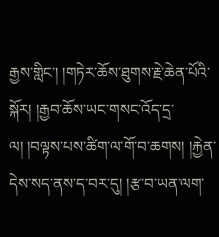རྒྱས་གླིང་། །གཏེར་ཆོས་ཐུགས་རྗེ་ཆེན་པོའི་སྐོར། །རྒྱབ་ཆོས་ཡང་གསང་འོད་དྲ་ལ། །བལྟས་པས་ཚིག་ལ་གོ་བ་ཆགས། །རྐྱེན་དེས་སད་ནས་ད་བར་དུ། །རྩ་བ་ཡན་ལག་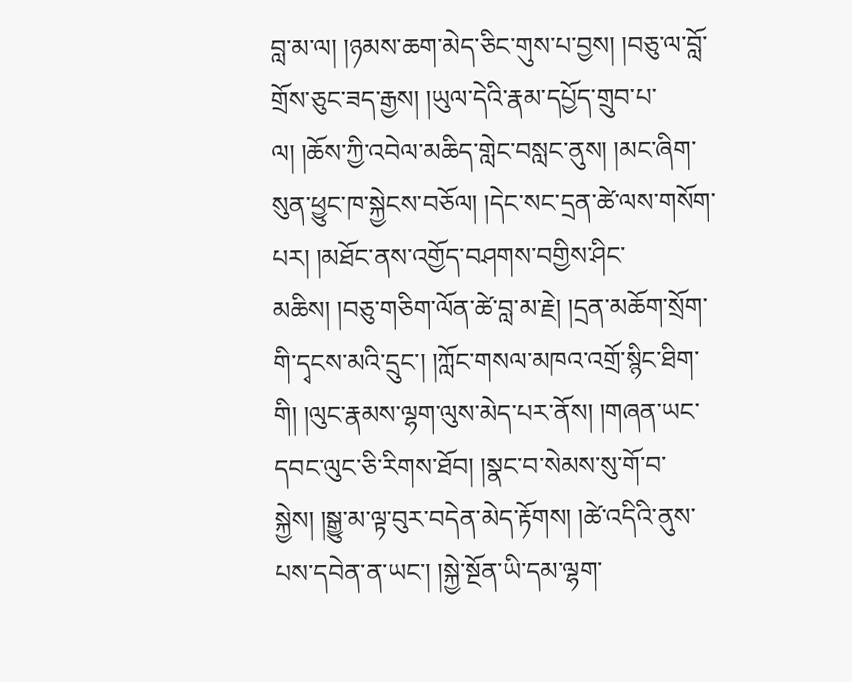བླ་མ་ལ། །ཉམས་ཆག་མེད་ཅིང་གུས་པ་བྱས། །བཅུ་ལ་བློ་གྲོས་ཅུང་ཟད་རྒྱས། །ཡུལ་དེའི་རྣམ་དཔྱོད་གྲུབ་པ་ལ། །ཆོས་ཀྱི་འབེལ་མཆིད་གླེང་བསླང་ནུས། །མང་ཞིག་སུན་ཕྱུང་ཁ་སྐྱེངས་བཅོལ། །དེང་སང་དྲན་ཚེ་ལས་གསོག་པར། །མཐོང་ནས་འགྱོད་བཤགས་བགྱིས་ཤིང་མཆིས། །བཅུ་གཅིག་ལོན་ཚེ་བླ་མ་རྗེ། །དྲན་མཆོག་སྲོག་གི་དྭངས་མའི་དྲུང་། །ཀློང་གསལ་མཁའ་འགྲོ་སྙིང་ཐིག་གི། །ལུང་རྣམས་ལྷག་ལུས་མེད་པར་ནོས། །གཞན་ཡང་དབང་ལུང་ཅི་རིགས་ཐོབ། །སྣང་བ་སེམས་སུ་གོ་བ་སྐྱེས། །སྒྱུ་མ་ལྟ་བུར་བདེན་མེད་རྟོགས། །ཚེ་འདིའི་ནུས་པས་དབེན་ན་ཡང་། །སྐྱེ་སྔོན་ཡི་དམ་ལྷག་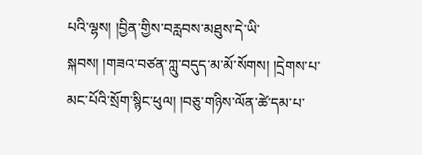པའི་ལྷས། །བྱིན་གྱིས་བརླབས་མཐུས་དེ་ཡི་སྐབས། །གཟའ་བཙན་ཀླུ་བདུད་མ་མོ་སོགས། །དྲེགས་པ་མང་པོའི་སྲོག་སྙིང་ཕུལ། །བཅུ་གཉིས་ལོན་ཚེ་དམ་པ་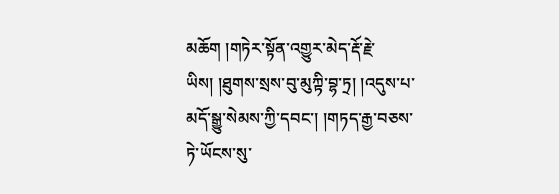མཆོག །གཏེར་སྟོན་འགྱུར་མེད་རྡོ་རྗེ་ཡིས། །ཐུགས་སྲས་བུ་མུཀྟི་བྷ་ཏྲ། །འདུས་པ་མདོ་སྒྱུ་སེམས་ཀྱི་དབང་། །གཏད་རྒྱ་བཅས་ཏེ་ཡོངས་སུ་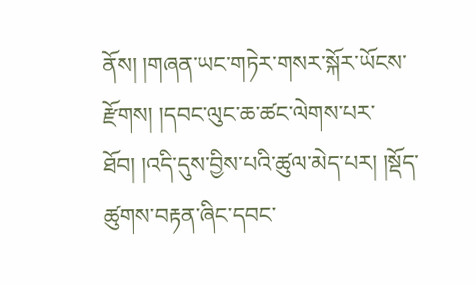ནོས། །གཞན་ཡང་གཏེར་གསར་སྐོར་ཡོངས་རྫོགས། །དབང་ལུང་ཆ་ཚང་ལེགས་པར་ཐོབ། །འདི་དུས་བྱིས་པའི་ཚུལ་མེད་པར། །སྡོད་ཚུགས་བརྟན་ཞིང་དབང་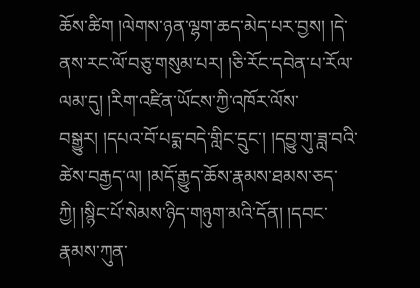ཆོས་ཚིག །ལེགས་ཉན་ལྷག་ཆད་མེད་པར་བྱས། །དེ་ནས་རང་ལོ་བཅུ་གསུམ་པར། །ཅི་རོང་དབེན་པ་རོལ་ལམ་དུ། །རིག་འཛིན་ཡོངས་ཀྱི་འཁོར་ལོས་བསྒྱུར། །དཔའ་བོ་པདྨ་བདེ་གླིང་དྲུང་། །དབྱུ་གུ་ཟླ་བའི་ཚེས་བརྒྱད་ལ། །མདོ་རྒྱུད་ཆོས་རྣམས་ཐམས་ཅད་ཀྱི། །སྙིང་པོ་སེམས་ཉིད་གཉུག་མའི་དོན། །དབང་རྣམས་ཀུན་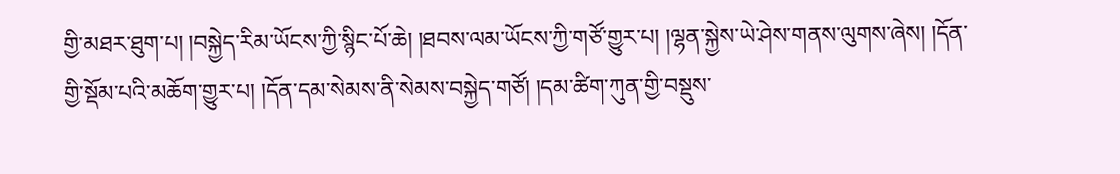གྱི་མཐར་ཐུག་པ། །བསྐྱེད་རིམ་ཡོངས་ཀྱི་སྙིང་པོ་ཆེ། །ཐབས་ལམ་ཡོངས་ཀྱི་གཙོ་གྱུར་པ། །ལྷན་སྐྱེས་ཡེ་ཤེས་གནས་ལུགས་ཞེས། །དོན་གྱི་སྡོམ་པའི་མཆོག་གྱུར་པ། །དོན་དམ་སེམས་ནི་སེམས་བསྐྱེད་གཙོ། །དམ་ཚིག་ཀུན་གྱི་བསྡུས་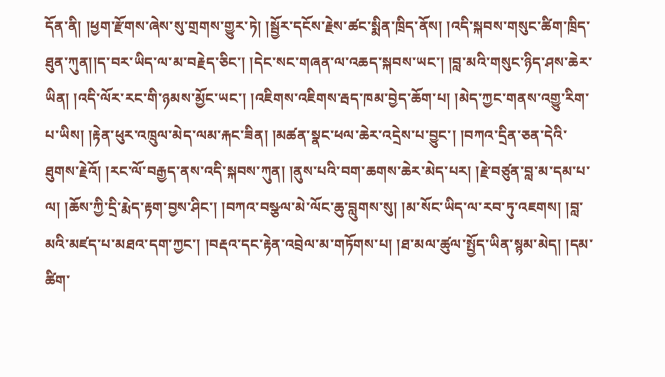དོན་ནི། །ཕྱག་རྫོགས་ཞེས་སུ་གྲགས་གྱུར་ཏེ། །སྦྱོར་དངོས་རྗེས་ཚང་སྨིན་ཁྲིད་ནོས། །འདི་སྐབས་གསུང་ཚིག་ཁྲིད་ཐུན་ཀུན།།ད་བར་ཡིད་ལ་མ་བརྗེད་ཅིང་། །དེང་སང་གཞན་ལ་འཆད་སྐབས་ཡང་། །བླ་མའི་གསུང་ཉིད་ཤས་ཆེར་ཡིན། །འདི་ལོར་རང་གི་ཉམས་མྱོང་ཡང་། །འཇིགས་འཇིགས་རྦད་ཁམ་བྱེད་ཆོག་པ། །མེད་ཀྱང་གནས་འགྱུ་རིག་པ་ཡིས། །རྟེན་ཕུར་འཁྲུལ་མེད་ལམ་རྐང་ཟིན། །མཚན་སྣང་ཕལ་ཆེར་འདྲེས་པ་བྱུང་། །བཀའ་དྲིན་ཅན་དེའི་ཐུགས་རྗེའོ། །རང་ལོ་བརྒྱད་ནས་འདི་སྐབས་ཀུན། །ནུས་པའི་བག་ཆགས་ཆེར་མེད་པར། །རྗེ་བཙུན་བླ་མ་དམ་པ་ལ། །ཆོས་ཀྱི་དྲི་རྨེད་རྟག་བྱས་ཤིང་། །བཀའ་བསྩལ་མེ་ལོང་ཆུ་བླུགས་སུ། །མ་སོང་ཡིད་ལ་རབ་ཏུ་འཇགས། །བླ་མའི་མཛད་པ་མཐའ་དག་ཀྱང་། །བརྡའ་དང་རྟེན་འབྲེལ་མ་གཏོགས་པ། །ཐ་མལ་ཚུལ་སྤྱོད་ཡིན་སྙམ་མེད། །དམ་ཚིག་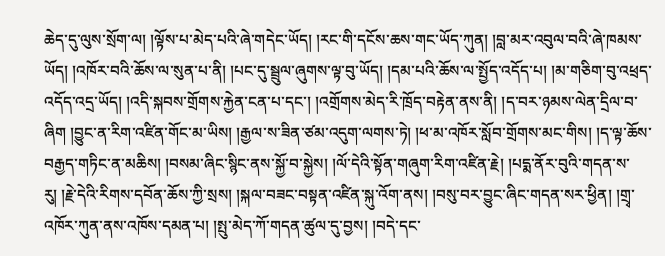ཆེད་དུ་ལུས་སྲོག་ལ། །ལྟོས་པ་མེད་པའི་ཞེ་གདེང་ཡོད། །རང་གི་དངོས་ཆས་གང་ཡོད་ཀུན། །བླ་མར་འབུལ་བའི་ཞེ་ཁམས་ཡོད། །འཁོར་བའི་ཆོས་ལ་སུན་པ་ནི། །པང་དུ་སྦྲུལ་ཞུགས་ལྟ་བུ་ཡོད། །དམ་པའི་ཆོས་ལ་སྤྱོད་འདོད་པ། །མ་གཅིག་བུ་འཕྲད་འདོད་འདྲ་ཡོད། །འདི་སྐབས་གྲོགས་རྐྱེན་ངན་པ་དང་། །འགྲོགས་མེད་རི་ཁྲོད་བརྟེན་ནས་ནི། །ད་བར་ཉམས་ལེན་དྲིལ་བ་ཞིག །བྱུང་ན་རིག་འཛིན་གོང་མ་ཡིས། །རྒྱལ་ས་ཟིན་ཙམ་འདུག་ལགས་ཏེ། །ཕ་མ་འཁོར་སློབ་གྲོགས་མང་གིས། །ད་ལྟ་ཆོས་བརྒྱད་གཏིང་ན་མཆིས། །བསམ་ཞིང་སྙིང་ནས་སྐྱོ་བ་སྐྱེས། །ལོ་དེའི་སྟོན་གཞུག་རིག་འཛིན་རྗེ། །པདྨ་ནོར་བུའི་གདན་ས་རུ། །རྗེ་དེའི་རིགས་དབོན་ཆོས་ཀྱི་སྲས། །སྐལ་བཟང་བསྟན་འཛིན་སྐུ་འོག་ནས། །བསུ་བར་བྱུང་ཞིང་གདན་སར་ཕྱིན། །གྲྭ་འཁོར་ཀུན་ནས་འཁོས་དམན་པ། །སྤུ་མེད་ཀོ་གདན་ཚུལ་དུ་བྱས། །བདེ་དང་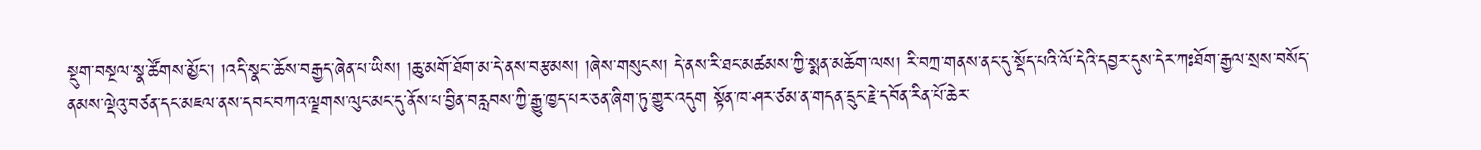སྡུག་བསྔལ་སྣ་ཚོགས་མྱོང་། །འདི་སྣང་་ཆོས་བརྒྱད་ཞེན་པ་ཡིས། །ཆུ་མགོ་ཐོག་མ་དེ་ནས་བརྩམས། །ཞེས་གསུངས། དེ་ནས་རི་ཐང་མཚམས་ཀྱི་སྨན་མཆོག་ལས། རི་བཀྲ་གནས་ནང་དུ་སྡོད་པའི་ལོ་དེའི་དབྱར་དུས་དེར་ཀཿཐོག་རྒྱལ་སྲས་བསོད་ནམས་ལྡེའུ་བཙན་དང་མཇལ་ནས་དབང་བཀའ་ལྗགས་ལུང་མང་དུ་ནོས་པ་བྱིན་བརླབས་ཀྱི་རྒྱུ་ཁྱད་པར་ཅན་ཞིག་ཏུ་གྱུར་འདུག སྟོན་ཁ་ཤར་ཙམ་ན་གདན་དྲུང་རྗེ་དབོན་རིན་པོ་ཆེར་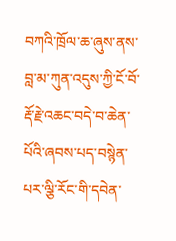བཀའི་ཁྲོལ་ཆ་ཞུས་ནས་བླ་མ་ཀུན་འདུས་ཀྱི་ངོ་བོ་རྡོ་རྗེ་འཆང་བདེ་བ་ཆེན་པོའི་ཞབས་པད་བསྙེན་པར་ལྕི་རོང་གི་དབེན་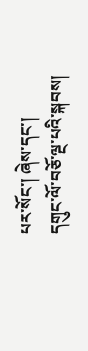པར་སོང་། ཞེས་དང་།
དགུང་ལོ་བཅོ་ལྔ་པའི་སྐབས།